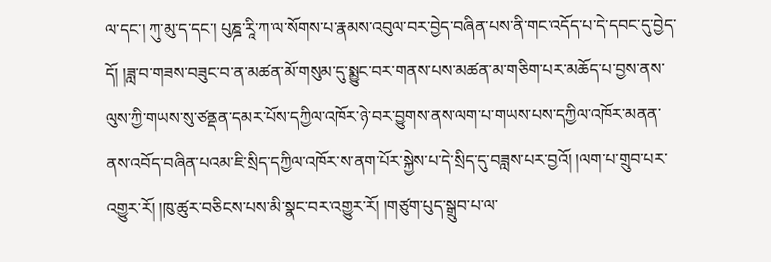ལ་དང་། ཀུ་མུ་ད་དང་། པུཎྜ་རཱི་ཀ་ལ་སོགས་པ་རྣམས་འབུལ་བར་བྱེད་བཞིན་པས་ནི་གང་འདོད་པ་དེ་དབང་དུ་བྱེད་དོ། །ཟླ་བ་གཟས་བཟུང་བ་ན་མཚན་མོ་གསུམ་དུ་སྨྱུང་བར་གནས་པས་མཚན་མ་གཅིག་པར་མཆོད་པ་བྱས་ནས་ལུས་ཀྱི་གཡས་སུ་ཙནྡན་དམར་པོས་དཀྱིལ་འཁོར་ཉེ་བར་བྱུགས་ནས་ལག་པ་གཡས་པས་དཀྱིལ་འཁོར་མནན་ནས་འབོད་བཞིན་པའམ་ཇི་སྲིད་དཀྱིལ་འཁོར་ས་ནག་པོར་སྐྱེས་པ་དེ་སྲིད་དུ་བཟླས་པར་བྱའོ། །ལག་པ་གྲུབ་པར་འགྱུར་རོ། །ཁུ་ཚུར་བཅིངས་པས་མི་སྣང་བར་འགྱུར་རོ། །གཙུག་པུད་སྒྲུབ་པ་ལ་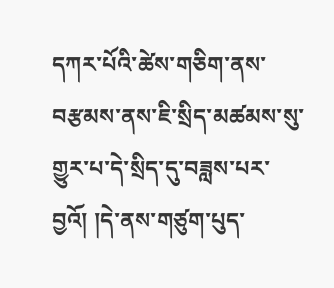དཀར་པོའི་ཚེས་གཅིག་ནས་བརྩམས་ནས་ཇི་སྲིད་མཚམས་སུ་གྱུར་པ་དེ་སྲིད་དུ་བཟླས་པར་བྱའོ། །དེ་ནས་གཙུག་པུད་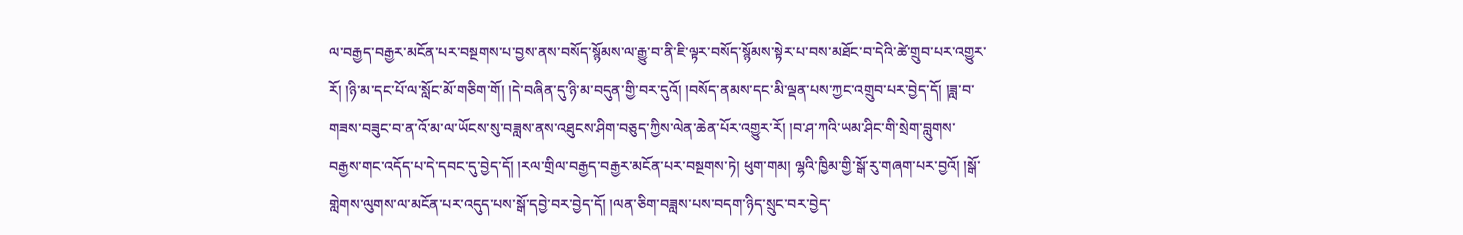ལ་བརྒྱད་བརྒྱར་མངོན་པར་བསྔགས་པ་བྱས་ནས་བསོད་སྙོམས་ལ་རྒྱུ་བ་ནི་ཇི་ལྟར་བསོད་སྙོམས་སྟེར་པ་བས་མཐོང་བ་དེའི་ཚེ་གྲུབ་པར་འགྱུར་རོ། །ཉི་མ་དང་པོ་ལ་སློང་མོ་གཅིག་གོ། །དེ་བཞིན་དུ་ཉི་མ་བདུན་གྱི་བར་དུའོ། །བསོད་ནམས་དང་མི་ལྡན་པས་ཀྱང་འགྲུབ་པར་བྱེད་དོ། །ཟླ་བ་གཟས་བཟུང་བ་ན་འོ་མ་ལ་ཡོངས་སུ་བཟླས་ནས་འཐུངས་ཤིག་བཅུད་ཀྱིས་ལེན་ཆེན་པོར་འགྱུར་རོ། །བ་ཤ་ཀའི་ཡམ་ཤིང་གི་སྲེག་བླུགས་བརྒྱས་གང་འདོད་པ་དེ་དབང་དུ་བྱེད་དོ། །རལ་གྲིལ་བརྒྱད་བརྒྱར་མངོན་པར་བསྔགས་ཏེ། ཕུག་གམ། ལྷའི་ཁྱིམ་གྱི་སྒོ་རུ་གཞག་པར་བྱའོ། །སྒོ་གླེགས་ལུགས་ལ་མངོན་པར་འདུད་པས་སྒོ་དབྱེ་བར་བྱེད་དོ། །ལན་ཅིག་བཟླས་པས་བདག་ཉིད་སྲུང་བར་བྱེད་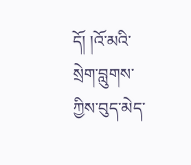དོ། །འོ་མའི་སྲེག་བླུགས་ཀྱིས་བུད་མེད་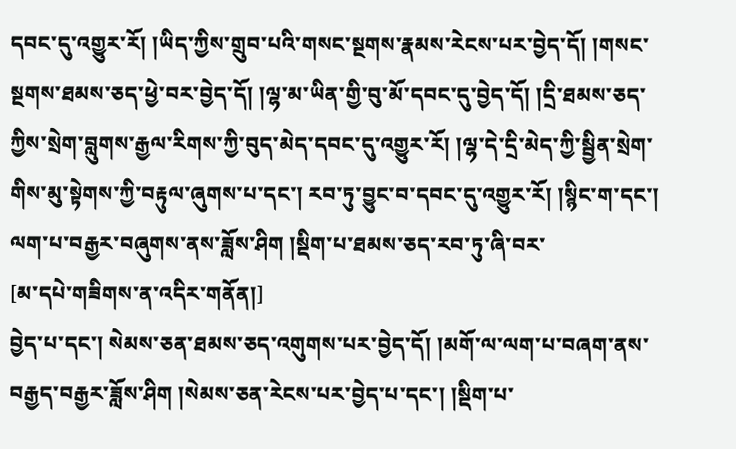དབང་དུ་འགྱུར་རོ། །ཡིད་ཀྱིས་གྲུབ་པའི་གསང་སྔགས་རྣམས་རེངས་པར་བྱེད་དོ། །གསང་སྔགས་ཐམས་ཅད་ཕྱེ་བར་བྱེད་དོ། །ལྷ་མ་ཡིན་གྱི་བུ་མོ་དབང་དུ་བྱེད་དོ། །དྲི་ཐམས་ཅད་ཀྱིས་སྲེག་བླུགས་རྒྱལ་རིགས་ཀྱི་བུད་མེད་དབང་དུ་འགྱུར་རོ། །ལྷ་དེ་དྲི་མེད་ཀྱི་སྦྱིན་སྲེག་གིས་མུ་སྟེགས་ཀྱི་བརྟུལ་ཞུགས་པ་དང་། རབ་ཏུ་བྱུང་བ་དབང་དུ་འགྱུར་རོ། །སྙིང་ག་དང་། ལག་པ་བརྒྱར་བཞུགས་ནས་ཟློས་ཤིག །སྡིག་པ་ཐམས་ཅད་རབ་ཏུ་ཞི་བར་
[མ་དཔེ་གཟིགས་ན་འདིར་གནོན།]
བྱེད་པ་དང་། སེམས་ཅན་ཐམས་ཅད་འགུགས་པར་བྱེད་དོ། །མགོ་ལ་ལག་པ་བཞག་ནས་བརྒྱད་བརྒྱར་ཟློས་ཤིག །སེམས་ཅན་རེངས་པར་བྱེད་པ་དང་། །སྡིག་པ་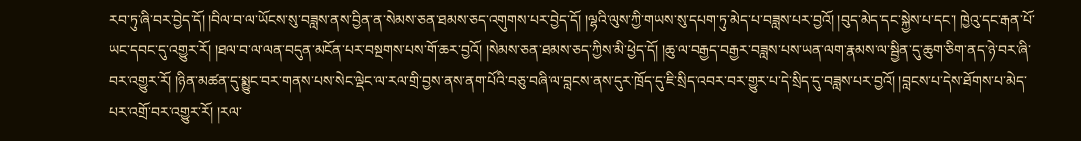རབ་ཏུ་ཞི་བར་བྱེད་དོ། །བིལ་བ་ལ་ཡོངས་སུ་བཟླས་ནས་བྱིན་ན་སེམས་ཅན་ཐམས་ཅད་འགུགས་པར་བྱེད་དོ། །ལྷའི་ལུས་ཀྱི་གཡས་སུ་དཔག་ཏུ་མེད་པ་བཟླས་པར་བྱའོ། །བུད་མེད་དང་སྐྱེས་པ་དང་། ཁྱེའུ་དང་རྒན་པོ་ཡང་དབང་དུ་འགྱུར་རོ། །ཐལ་བ་ལ་ལན་བདུན་མངོན་པར་བསྔགས་པས་གོ་ཆར་བྱའོ། །སེམས་ཅན་ཐམས་ཅད་ཀྱིས་མི་ཕྱེད་དོ། །ཆུ་ལ་བརྒྱད་བརྒྱར་བཟླས་པས་ཡན་ལག་རྣམས་ལ་སྦྱིན་དུ་ཆུག་ཅིག་ནད་ཉེ་བར་ཞི་བར་འགྱུར་རོ། །ཉིན་མཚན་དུ་སྨྱུང་བར་གནས་པས་སེང་ལྡེང་ལ་རལ་གྲི་བྱས་ནས་ནག་པོའི་བཅུ་བཞི་ལ་བླངས་ནས་དུར་ཁྲོད་དུ་ཇི་སྲིད་འབར་བར་གྱུར་པ་དེ་སྲིད་དུ་བཟླས་པར་བྱའོ། །བླངས་པ་དེས་ཐོགས་པ་མེད་པར་འགྲོ་བར་འགྱུར་རོ། །རལ་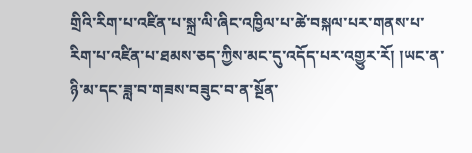གྲིའི་རིག་པ་འཛིན་པ་སྐྲ་ལི་ཞིང་འཁྱིལ་པ་ཚེ་བསྐལ་པར་གནས་པ་རིག་པ་འཛིན་པ་ཐམས་ཅད་ཀྱིས་མང་དུ་འདོད་པར་འགྱུར་རོ། །ཡང་ན་ཉི་མ་དང་ཟླ་བ་གཟས་བཟུང་བ་ན་སྔོན་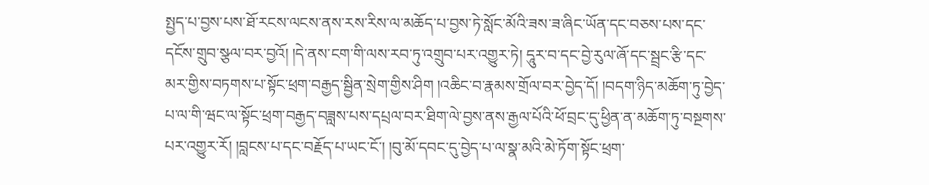སྤྱད་པ་བྱས་པས་ཐོ་རངས་ལངས་ནས་རས་རིས་ལ་མཆོད་པ་བྱས་ཏེ་སློང་མོའི་ཟས་ཟ་ཞིང་ཡོན་དང་བཅས་པས་དང་དངོས་གྲུབ་སྩལ་བར་བྱའོ། །དེ་ནས་ངག་གི་ལས་རབ་ཏུ་འགྲུབ་པར་འགྱུར་ཏེ། དཱུར་བ་དང་བྱེ་རུལ་ཞོ་དང་སྦྲང་རྩི་དང་མར་གྱིས་བཏགས་པ་སྟོང་ཕྲག་བརྒྱད་སྦྱིན་སྲེག་གྱིས་ཤིག །འཆིང་བ་རྣམས་གྲོལ་བར་བྱེད་དོ། །བདག་ཉིད་མཆོག་ཏུ་བྱེད་པ་ལ་གི་ཝང་ལ་སྟོང་ཕྲག་བརྒྱད་བཟླས་པས་དཔྲལ་བར་ཐིག་ལེ་བྱས་ནས་རྒྱལ་པོའི་ཕོ་བྲང་དུ་ཕྱིན་ན་མཆོག་ཏུ་བསྔགས་པར་འགྱུར་རོ། །བླངས་པ་དང་བརྗོད་པ་ཡང་ངོ་། །བུ་མོ་དབང་དུ་བྱེད་པ་ལ་སྣ་མའི་མེ་ཏོག་སྟོང་ཕྲག་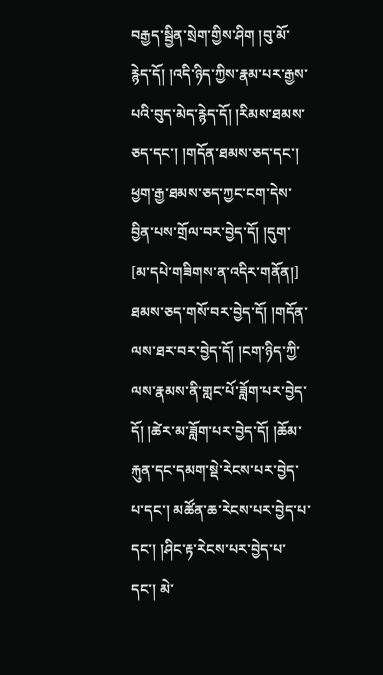བརྒྱད་སྦྱིན་སྲེག་གྱིས་ཤིག །བུ་མོ་རྙེད་དོ། །འདི་ཉིད་ཀྱིས་རྣམ་པར་རྒྱས་པའི་བུད་མེད་རྙེད་དོ། །རིམས་ཐམས་ཅད་དང་། །གདོན་ཐམས་ཅད་དང་། ཕྱག་རྒྱ་ཐམས་ཅད་ཀྱང་ངག་དེས་བྱིན་པས་གྲོལ་བར་བྱེད་དོ། །དུག་
[མ་དཔེ་གཟིགས་ན་འདིར་གནོན།]
ཐམས་ཅད་གསོ་བར་བྱེད་དོ། །གདོན་ལས་ཐར་བར་བྱེད་དོ། །ངག་ཉིད་ཀྱི་ལས་རྣམས་ནི་གླང་པོ་ཟློག་པར་བྱེད་དོ། །ཚེར་མ་ཟློག་པར་བྱེད་དོ། །ཆོམ་རྐུན་དང་དམག་སྡེ་རེངས་པར་བྱེད་པ་དང་། མཚོན་ཆ་རེངས་པར་བྱེད་པ་དང་། །ཤིང་རྟ་རེངས་པར་བྱེད་པ་དང་། མེ་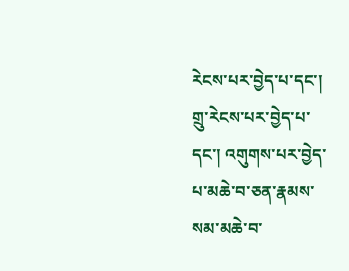རེངས་པར་བྱེད་པ་དང་། གྲུ་རེངས་པར་བྱེད་པ་དང་། འགུགས་པར་བྱེད་པ་མཆེ་བ་ཅན་རྣམས་སམ་མཆེ་བ་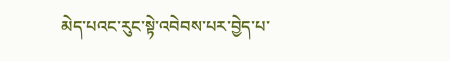མེད་པའང་རུང་སྟེ་འབེབས་པར་བྱེད་པ་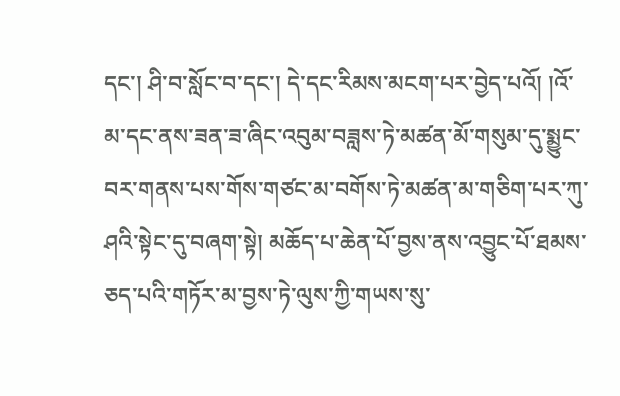དང་། ཤི་བ་སློང་བ་དང་། དེ་དང་རིམས་མངག་པར་བྱེད་པའོ། །འོ་མ་དང་ནས་ཟན་ཟ་ཞིང་འབུམ་བཟླས་ཏེ་མཚན་མོ་གསུམ་དུ་སྨྱུང་བར་གནས་པས་གོས་གཙང་མ་བགོས་ཏེ་མཚན་མ་གཅིག་པར་ཀུ་ཤའི་སྟེང་དུ་བཞག་སྟེ། མཆོད་པ་ཆེན་པོ་བྱས་ནས་འབྱུང་པོ་ཐམས་ཅད་པའི་གཏོར་མ་བྱས་ཏེ་ལུས་ཀྱི་གཡས་སུ་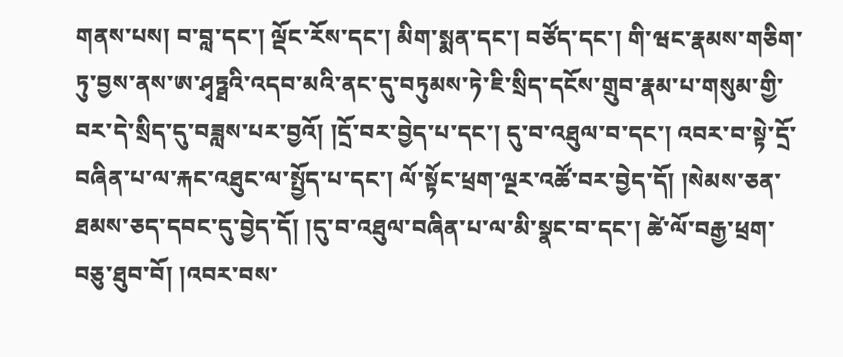གནས་པས། བ་བླ་དང་། ལྡོང་རོས་དང་། མིག་སྨན་དང་། བཙོད་དང་། གི་ཝང་རྣམས་གཅིག་ཏུ་བྱས་ནས་ཨ་ཤྭཏྠའི་འདབ་མའི་ནང་དུ་བཏུམས་ཏེ་ཇི་སྲིད་དངོས་གྲུབ་རྣམ་པ་གསུམ་གྱི་བར་དེ་སྲིད་དུ་བཟླས་པར་བྱའོ། །དྲོ་བར་བྱེད་པ་དང་། དུ་བ་འཐུལ་བ་དང་། འབར་བ་སྟེ་དྲོ་བཞིན་པ་ལ་རྐང་འཐུང་ལ་སྤྱོད་པ་དང་། ལོ་སྟོང་ཕྲག་ལྔར་འཚོ་བར་བྱེད་དོ། །སེམས་ཅན་ཐམས་ཅད་དབང་དུ་བྱེད་དོ། །དུ་བ་འཐུལ་བཞིན་པ་ལ་མི་སྣང་བ་དང་། ཚེ་ལོ་བརྒྱ་ཕྲག་བཅུ་ཐུབ་བོ། །འབར་བས་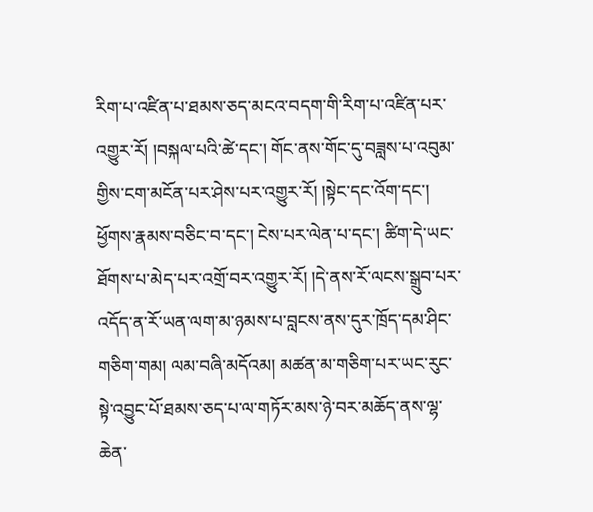རིག་པ་འཛིན་པ་ཐམས་ཅད་མངའ་བདག་གི་རིག་པ་འཛིན་པར་འགྱུར་རོ། །བསྐལ་པའི་ཚེ་དང་། གོང་ནས་གོང་དུ་བཟླས་པ་འབུམ་གྱིས་ངག་མངོན་པར་ཤེས་པར་འགྱུར་རོ། །སྟེང་དང་འོག་དང་། ཕྱོགས་རྣམས་བཅིང་བ་དང་། ངེས་པར་ལེན་པ་དང་། ཚིག་དེ་ཡང་ཐོགས་པ་མེད་པར་འགྲོ་བར་འགྱུར་རོ། །དེ་ནས་རོ་ལངས་སྒྲུབ་པར་འདོད་ན་རོ་ཡན་ལག་མ་ཉམས་པ་བླངས་ནས་དུར་ཁྲོད་དམ་ཤིང་གཅིག་གམ། ལམ་བཞི་མདོའམ། མཚན་མ་གཅིག་པར་ཡང་རུང་སྟེ་འབྱུང་པོ་ཐམས་ཅད་པ་ལ་གཏོར་མས་ཉེ་བར་མཆོད་ནས་ལྷ་ཆེན་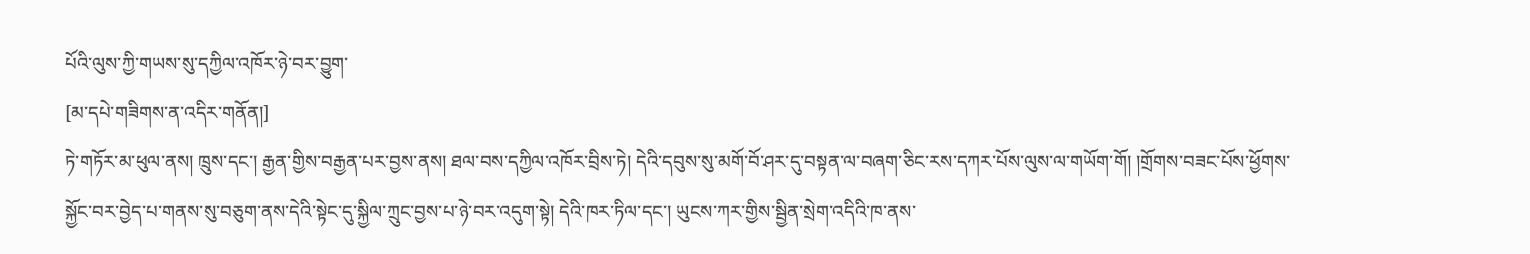པོའི་ལུས་ཀྱི་གཡས་སུ་དཀྱིལ་འཁོར་ཉེ་བར་བྱུག་
[མ་དཔེ་གཟིགས་ན་འདིར་གནོན།]
ཏེ་གཏོར་མ་ཕུལ་ནས། ཁྲུས་དང་། རྒྱན་གྱིས་བརྒྱན་པར་བྱས་ནས། ཐལ་བས་དཀྱིལ་འཁོར་བྲིས་ཏེ། དེའི་དབུས་སུ་མགོ་བོ་ཤར་དུ་བསྟན་ལ་བཞག་ཅིང་རས་དཀར་པོས་ལུས་ལ་གཡོག་གོ། །གྲོགས་བཟང་པོས་ཕྱོགས་སྐྱོང་བར་བྱེད་པ་གནས་སུ་བཅུག་ནས་དེའི་སྟེང་དུ་སྐྱིལ་ཀྲུང་བྱས་པ་ཉེ་བར་འདུག་སྟེ། དེའི་ཁར་ཏིལ་དང་། ཡུངས་ཀར་གྱིས་སྦྱིན་སྲེག་འདིའི་ཁ་ནས་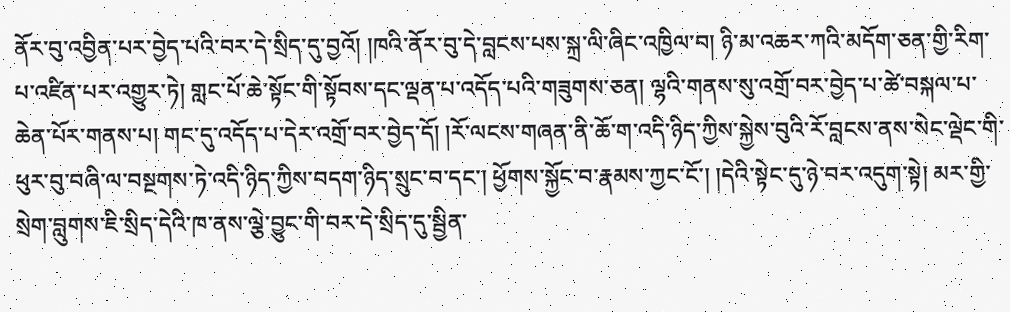ནོར་བུ་འབྱིན་པར་བྱེད་པའི་བར་དེ་སྲིད་དུ་བྱའོ། །ཁའི་ནོར་བུ་དེ་བླངས་པས་སྐྲ་ལི་ཞིང་འཁྱིལ་བ། ཉི་མ་འཆར་ཀའི་མདོག་ཅན་གྱི་རིག་པ་འཛིན་པར་འགྱུར་ཏེ། གླང་པོ་ཆེ་སྟོང་གི་སྟོབས་དང་ལྡན་པ་འདོད་པའི་གཟུགས་ཅན། ལྷའི་གནས་སུ་འགྲོ་བར་བྱེད་པ་ཚེ་བསྐལ་པ་ཆེན་པོར་གནས་པ། གང་དུ་འདོད་པ་དེར་འགྲོ་བར་བྱེད་དོ། །རོ་ལངས་གཞན་ནི་ཆོ་ག་འདི་ཉིད་ཀྱིས་སྐྱེས་བུའི་རོ་བླངས་ནས་སེང་ལྡེང་གི་ཕུར་བུ་བཞི་ལ་བསྔགས་ཏེ་འདི་ཉིད་ཀྱིས་བདག་ཉིད་སྲུང་བ་དང་། ཕྱོགས་སྐྱོང་བ་རྣམས་ཀྱང་ངོ་། །དེའི་སྟེང་དུ་ཉེ་བར་འདུག་སྟེ། མར་གྱི་སྲེག་བླུགས་ཇི་སྲིད་དེའི་ཁ་ནས་ལྕེ་བྱུང་གི་བར་དེ་སྲིད་དུ་སྦྱིན་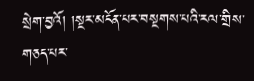སྲེག་བྱའོ། །སྔར་མངོན་པར་བསྔགས་པའི་རལ་གྲིས་གཅད་པར་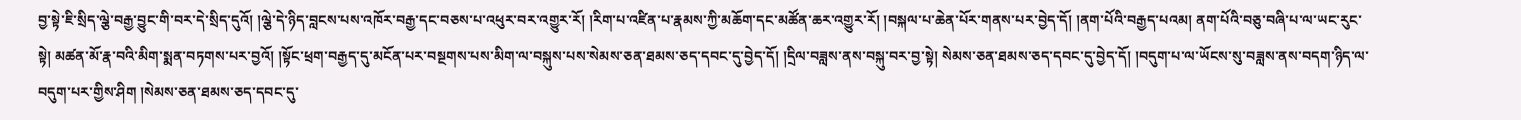བྱ་སྟེ་ཇི་སྲིད་ལྕེ་བརྒྱ་བྱུང་གི་བར་དེ་སྲིད་དུའོ། །ལྕེ་དེ་ཉིད་བླངས་པས་འཁོར་བརྒྱ་དང་བཅས་པ་འཕུར་བར་འགྱུར་རོ། །རིག་པ་འཛིན་པ་རྣམས་ཀྱི་མཆོག་དང་མཚོན་ཆར་འགྱུར་རོ། །བསྐལ་པ་ཆེན་པོར་གནས་པར་བྱེད་དོ། །ནག་པོའི་བརྒྱད་པའམ། ནག་པོའི་བཅུ་བཞི་པ་ལ་ཡང་རུང་སྟེ། མཚན་མོ་རྣ་བའི་མིག་སྨན་བཏགས་པར་བྱའོ། །སྟོང་ཕྲག་བརྒྱད་དུ་མངོན་པར་བསྔགས་པས་མིག་ལ་བསྐུས་པས་སེམས་ཅན་ཐམས་ཅད་དབང་དུ་བྱེད་དོ། །དྲིལ་བཟླས་ནས་བསྐུ་བར་བྱ་སྟེ། སེམས་ཅན་ཐམས་ཅད་དབང་དུ་བྱེད་དོ། །བདུག་པ་ལ་ཡོངས་སུ་བཟླས་ནས་བདག་ཉིད་ལ་བདུག་པར་གྱིས་ཤིག །སེམས་ཅན་ཐམས་ཅད་དབང་དུ་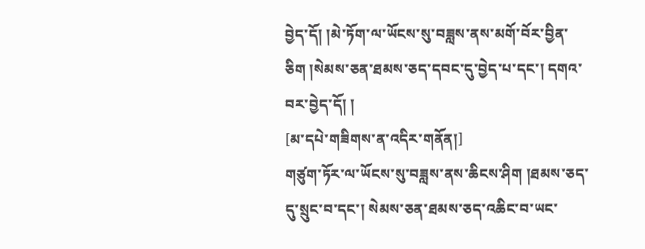བྱེད་དོ། །མེ་ཏོག་ལ་ཡོངས་སུ་བཟླས་ནས་མགོ་བོར་བྱིན་ཅིག །སེམས་ཅན་ཐམས་ཅད་དབང་དུ་བྱེད་པ་དང་། དགའ་བར་བྱེད་དོ། །
[མ་དཔེ་གཟིགས་ན་འདིར་གནོན།]
གཙུག་ཏོར་ལ་ཡོངས་སུ་བཟླས་ནས་ཆིངས་ཤིག །ཐམས་ཅད་དུ་སྲུང་བ་དང་། སེམས་ཅན་ཐམས་ཅད་འཆིང་བ་ཡང་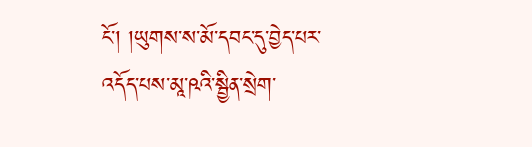ངོ་། །ཡུགས་ས་མོ་དབང་དུ་བྱེད་པར་འདོད་པས་མཱ་ཥའི་སྦྱིན་སྲེག་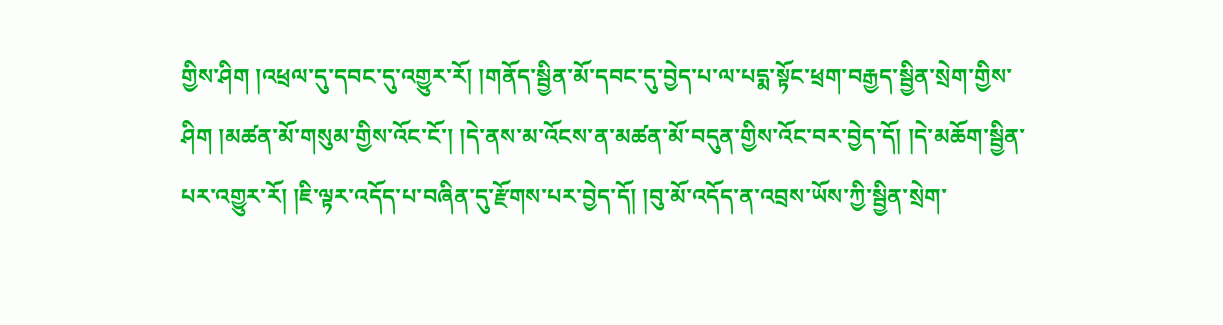གྱིས་ཤིག །འཕྲལ་དུ་དབང་དུ་འགྱུར་རོ། །གནོད་སྦྱིན་མོ་དབང་དུ་བྱེད་པ་ལ་པདྨ་སྟོང་ཕྲག་བརྒྱད་སྦྱིན་སྲེག་གྱིས་ཤིག །མཚན་མོ་གསུམ་གྱིས་འོང་ངོ་། །དེ་ནས་མ་འོངས་ན་མཚན་མོ་བདུན་གྱིས་འོང་བར་བྱེད་དོ། །དེ་མཆོག་སྦྱིན་པར་འགྱུར་རོ། །ཇི་ལྟར་འདོད་པ་བཞིན་དུ་རྫོགས་པར་བྱེད་དོ། །བུ་མོ་འདོད་ན་འབྲས་ཡོས་ཀྱི་སྦྱིན་སྲེག་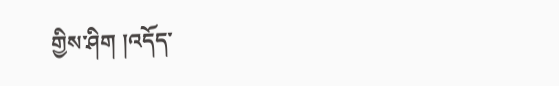གྱིས་ཤིག །འདོད་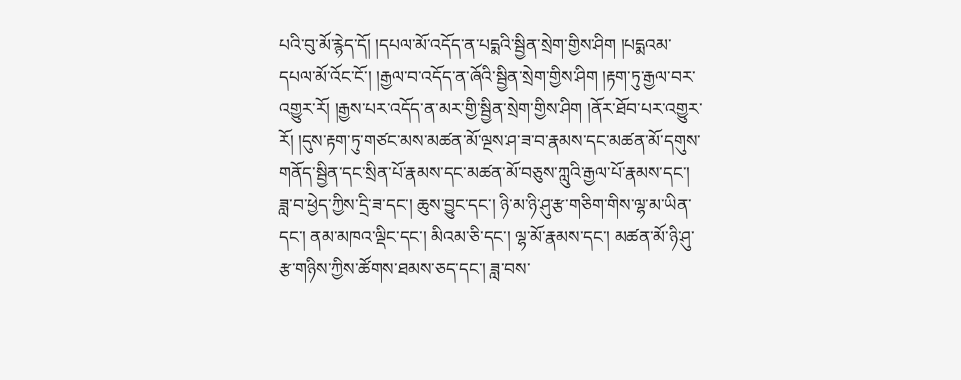པའི་བུ་མོ་རྙེད་དོ། །དཔལ་མོ་འདོད་ན་པདྨའི་སྦྱིན་སྲེག་གྱིས་ཤིག །པདྨའམ་དཔལ་མོ་འོང་ངོ་། །རྒྱལ་བ་འདོད་ན་ཞོའི་སྦྱིན་སྲེག་གྱིས་ཤིག །རྟག་ཏུ་རྒྱལ་བར་འགྱུར་རོ། །རྒྱས་པར་འདོད་ན་མར་གྱི་སྦྱིན་སྲེག་གྱིས་ཤིག །ནོར་ཐོབ་པར་འགྱུར་རོ། །དུས་རྟག་ཏུ་གཙང་མས་མཚན་མོ་ལྔས་ཤ་ཟ་བ་རྣམས་དང་མཚན་མོ་དགུས་གནོད་སྦྱིན་དང་སྲིན་པོ་རྣམས་དང་མཚན་མོ་བཅུས་ཀླུའི་རྒྱལ་པོ་རྣམས་དང་། ཟླ་བ་ཕྱེད་ཀྱིས་དྲི་ཟ་དང་། ཆུས་བྱུང་དང་། ཉི་མ་ཉི་ཤུ་རྩ་གཅིག་གིས་ལྷ་མ་ཡིན་དང་། ནམ་མཁའ་ལྡིང་དང་། མིའམ་ཅི་དང་། ལྷ་མོ་རྣམས་དང་། མཚན་མོ་ཉི་ཤུ་རྩ་གཉིས་ཀྱིས་ཚོགས་ཐམས་ཅད་དང་། ཟླ་བས་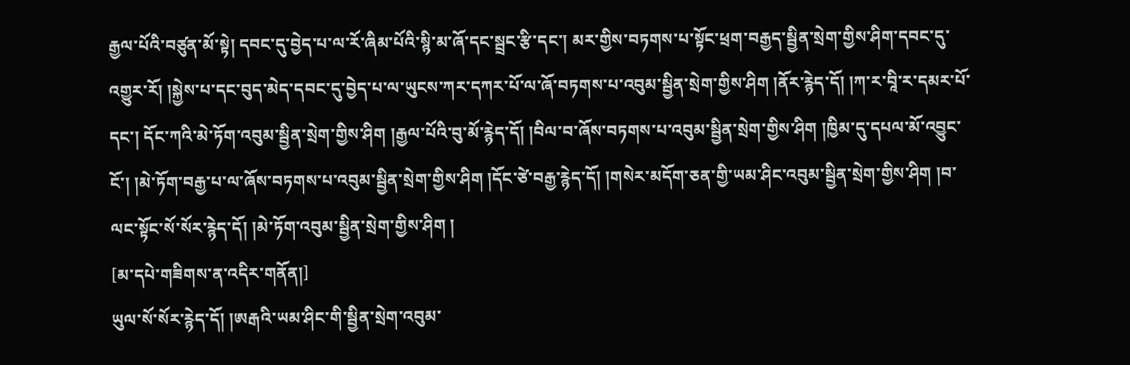རྒྱལ་པོའི་བཙུན་མོ་སྟེ། དབང་དུ་བྱེད་པ་ལ་རོ་ཞིམ་པོའི་སྙི་མ་ཞོ་དང་སྦྲང་རྩི་དང་། མར་གྱིས་བཏགས་པ་སྟོང་ཕྲག་བརྒྱད་སྦྱིན་སྲེག་གྱིས་ཤིག་དབང་དུ་འགྱུར་རོ། །སྐྱེས་པ་དང་བུད་མེད་དབང་དུ་བྱེད་པ་ལ་ཡུངས་ཀར་དཀར་པོ་ལ་ཞོ་བཏགས་པ་འབུམ་སྦྱིན་སྲེག་གྱིས་ཤིག །ནོར་རྙེད་དོ། །ཀ་ར་བཱི་ར་དམར་པོ་དང་། དོང་ཀའི་མེ་ཏོག་འབུམ་སྦྱིན་སྲེག་གྱིས་ཤིག །རྒྱལ་པོའི་བུ་མོ་རྙེད་དོ། །བིལ་བ་ཞོས་བཏགས་པ་འབུམ་སྦྱིན་སྲེག་གྱིས་ཤིག །ཁྱིམ་དུ་དཔལ་མོ་འབྱུང་ངོ་། །མེ་ཏོག་བརྒྱ་པ་ལ་ཞོས་བཏགས་པ་འབུམ་སྦྱིན་སྲེག་གྱིས་ཤིག །དོང་ཙེ་བརྒྱ་རྙེད་དོ། །གསེར་མདོག་ཅན་གྱི་ཡམ་ཤིང་འབུམ་སྦྱིན་སྲེག་གྱིས་ཤིག །བ་ལང་སྟོང་སོ་སོར་རྙེད་དོ། །མེ་ཏོག་འབུམ་སྦྱིན་སྲེག་གྱིས་ཤིག །
[མ་དཔེ་གཟིགས་ན་འདིར་གནོན།]
ཡུལ་སོ་སོར་རྙེད་དོ། །ཨརྒའི་ཡམ་ཤིང་གི་སྦྱིན་སྲེག་འབུམ་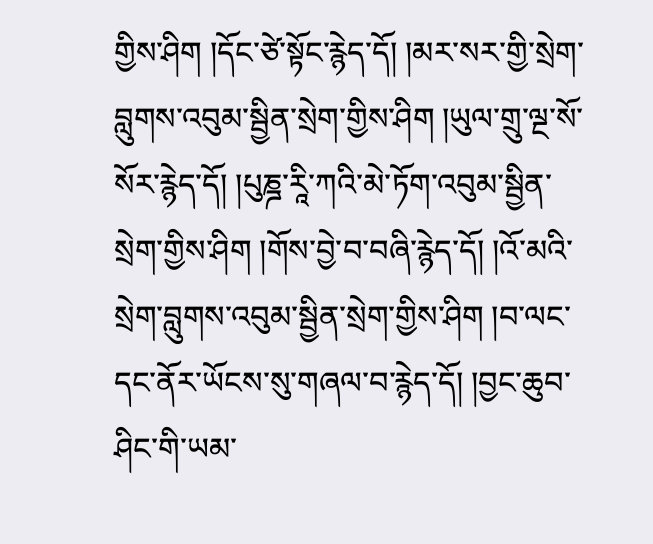གྱིས་ཤིག །དོང་ཙེ་སྟོང་རྙེད་དོ། །མར་སར་གྱི་སྲེག་བླུགས་འབུམ་སྦྱིན་སྲེག་གྱིས་ཤིག །ཡུལ་གྲུ་ལྔ་སོ་སོར་རྙེད་དོ། །པུཎྜ་རཱི་ཀའི་མེ་ཏོག་འབུམ་སྦྱིན་སྲེག་གྱིས་ཤིག །གོས་བྱེ་བ་བཞི་རྙེད་དོ། །འོ་མའི་སྲེག་བླུགས་འབུམ་སྦྱིན་སྲེག་གྱིས་ཤིག །བ་ལང་དང་ནོར་ཡོངས་སུ་གཞལ་བ་རྙེད་དོ། །བྱང་ཆུབ་ཤིང་གི་ཡམ་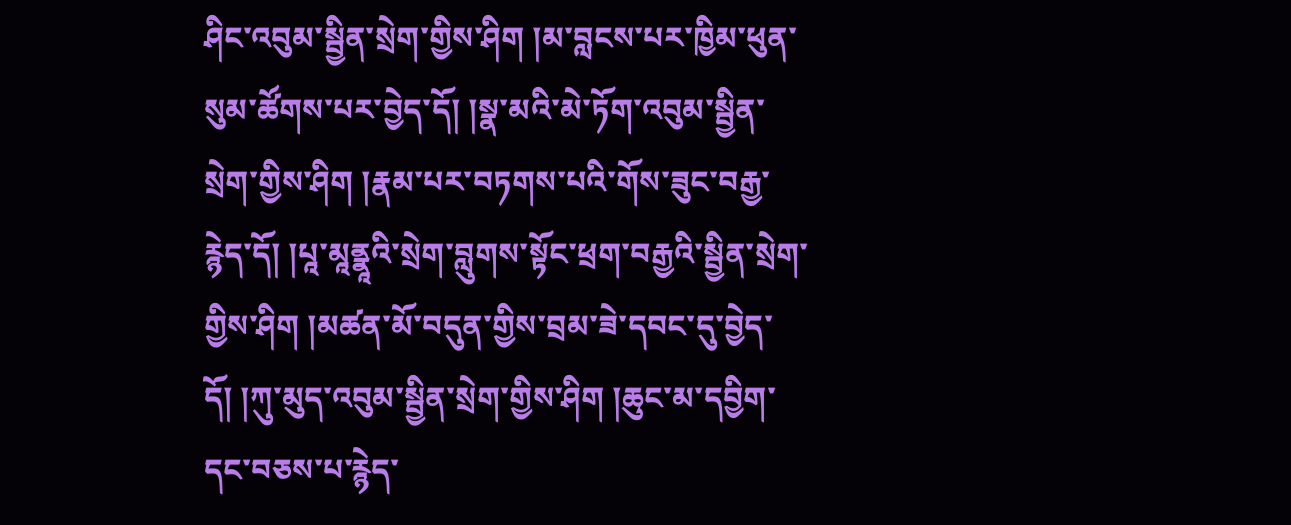ཤིང་འབུམ་སྦྱིན་སྲེག་གྱིས་ཤིག །མ་བླངས་པར་ཁྱིམ་ཕུན་སུམ་ཚོགས་པར་བྱེད་དོ། །སྣ་མའི་མེ་ཏོག་འབུམ་སྦྱིན་སྲེག་གྱིས་ཤིག །རྣམ་པར་བཏགས་པའི་གོས་ཟུང་བརྒྱ་རྙེད་དོ། །པཱ་མཱནྣཱའི་སྲེག་བླུགས་སྟོང་ཕྲག་བརྒྱའི་སྦྱིན་སྲེག་གྱིས་ཤིག །མཚན་མོ་བདུན་གྱིས་བྲམ་ཟེ་དབང་དུ་བྱེད་དོ། །ཀུ་མུད་འབུམ་སྦྱིན་སྲེག་གྱིས་ཤིག །ཆུང་མ་དབྱིག་དང་བཅས་པ་རྙེད་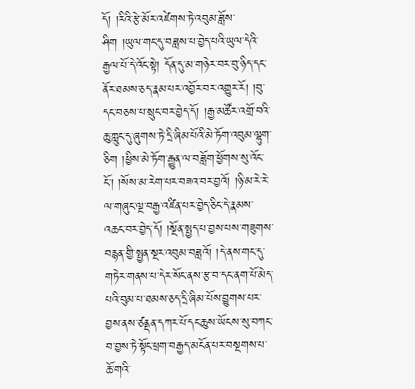དོ། །རིའི་རྩེ་མོར་འཛེགས་ཏེ་འབུམ་ཟློས་ཤིག །ཡུལ་གང་དུ་བཟླས་པ་བྱེད་པའི་ཡུལ་དེའི་རྒྱལ་པོ་དེ་འོང་སྟེ། དོན་དུ་མ་གཉེར་བར་བུ་ཉིད་དང་ནོར་ཐམས་ཅད་རྣམ་པར་འབྱོར་བར་འགྱུར་རོ། །བུ་དང་བཅས་པ་སྲུང་བར་བྱེད་དོ། །རྒྱ་མཚོར་འགྲོ་བའི་ཆུ་ཀླུང་དུ་ཞུགས་ཏེ་དྲི་ཞིམ་པོའི་མེ་ཏོག་འབུམ་ལྷུག་ཅིག །ཕྱིས་མེ་ཏོག་རྒྱུན་ལ་བཟློག་ཕྱོགས་སུ་འོང་ངོ་། །སོས་མ་རེག་པར་བཟའ་བར་བྱའོ། །ཉི་མ་རེ་རེ་ལ་གཞུང་ལྔ་བརྒྱ་འཛིན་པར་བྱེད་ཅིང་དེ་རྣམས་འཆང་བར་བྱེད་དོ། །སྔོན་སྤྱད་པ་བྱས་པས་གཟུགས་བརྙན་གྱི་སྤྱན་སྔར་འབུམ་བཟླའོ། །དེ་ནས་གང་དུ་གཏེར་གནས་པ་དེར་སོང་ནས་རྩ་བ་དང་ནག་པོ་མེད་པའི་བུམ་པ་ཐམས་ཅད་དྲི་ཞིམ་པོས་བྱུགས་པར་བྱས་ནས་ཙནྡན་དཀར་པོ་དང་ཆུས་ཡོངས་སུ་བཀང་བ་བྱས་ཏེ་སྟོང་ཕྲག་བརྒྱད་མངོན་པར་བསྔགས་པ་ཆོ་གའི་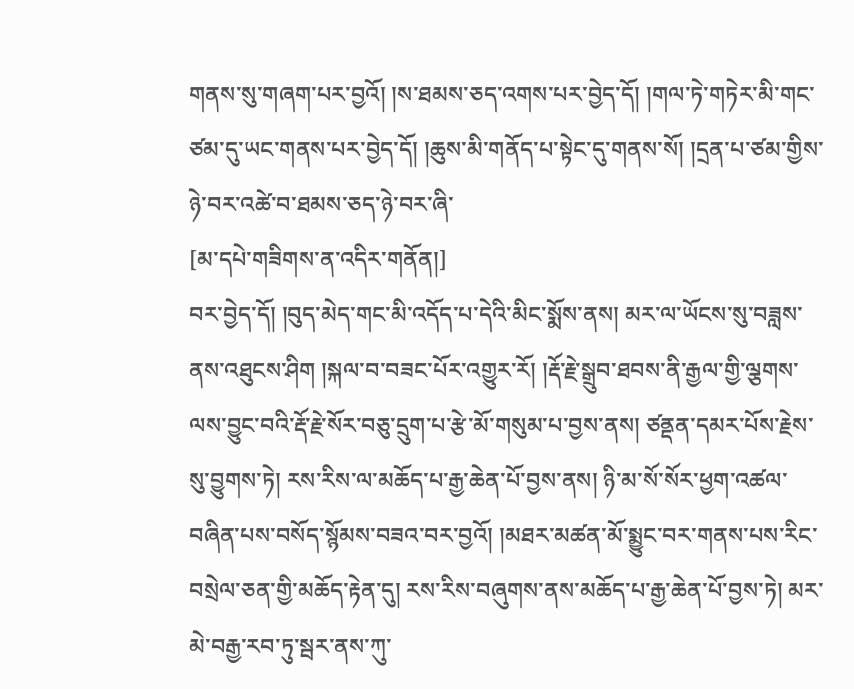གནས་སུ་གཞག་པར་བྱའོ། །ས་ཐམས་ཅད་འགས་པར་བྱེད་དོ། །གལ་ཏེ་གཏེར་མི་གང་ཙམ་དུ་ཡང་གནས་པར་བྱེད་དོ། །ཆུས་མི་གནོད་པ་སྟེང་དུ་གནས་སོ། །དྲན་པ་ཙམ་གྱིས་ཉེ་བར་འཚེ་བ་ཐམས་ཅད་ཉེ་བར་ཞི་
[མ་དཔེ་གཟིགས་ན་འདིར་གནོན།]
བར་བྱེད་དོ། །བུད་མེད་གང་མི་འདོད་པ་དེའི་མིང་སྨོས་ནས། མར་ལ་ཡོངས་སུ་བཟླས་ནས་འཐུངས་ཤིག །སྐལ་བ་བཟང་པོར་འགྱུར་རོ། །རྡོ་རྗེ་སྒྲུབ་ཐབས་ནི་རྒྱལ་གྱི་ལྕགས་ལས་བྱུང་བའི་རྡོ་རྗེ་སོར་བཅུ་དྲུག་པ་རྩེ་མོ་གསུམ་པ་བྱས་ནས། ཙནྡན་དམར་པོས་རྗེས་སུ་བྱུགས་ཏེ། རས་རིས་ལ་མཆོད་པ་རྒྱ་ཆེན་པོ་བྱས་ནས། ཉི་མ་སོ་སོར་ཕྱག་འཚལ་བཞིན་པས་བསོད་སྙོམས་བཟའ་བར་བྱའོ། །མཐར་མཚན་མོ་སྨྱུང་བར་གནས་པས་རིང་བསྲེལ་ཅན་གྱི་མཆོད་རྟེན་དུ། རས་རིས་བཞུགས་ནས་མཆོད་པ་རྒྱ་ཆེན་པོ་བྱས་ཏེ། མར་མེ་བརྒྱ་རབ་ཏུ་སྦར་ནས་ཀུ་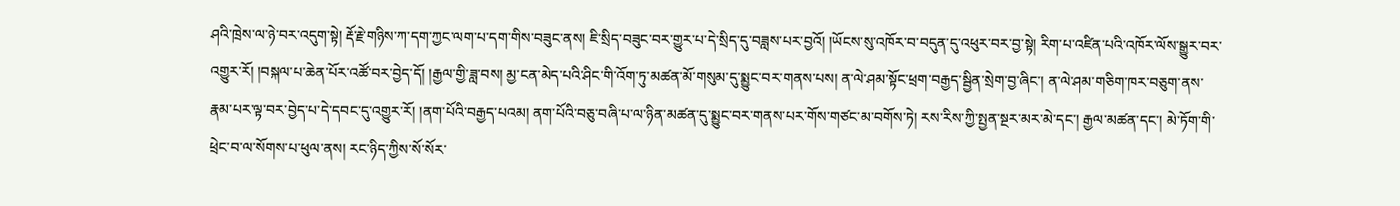ཤའི་ཁྲེས་ལ་ཉེ་བར་འདུག་སྟེ། རྡོ་རྗེ་གཉིས་ཀ་དག་ཀྱང་ལག་པ་དག་གིས་བཟུང་ནས། ཇི་སྲིད་བཟུང་བར་གྱུར་པ་དེ་སྲིད་དུ་བཟླས་པར་བྱའོ། །ཡོངས་སུ་འཁོར་བ་བདུན་དུ་འཕུར་བར་བྱ་སྟེ། རིག་པ་འཛིན་པའི་འཁོར་ལོས་སྒྱུར་བར་འགྱུར་རོ། །བསྐལ་པ་ཆེན་པོར་འཚོ་བར་བྱེད་དོ། །རྒྱལ་གྱི་ཟླ་བས། མྱ་ངན་མེད་པའི་ཤིང་གི་འོག་ཏུ་མཚན་མོ་གསུམ་དུ་སྨྱུང་བར་གནས་པས། ན་ལེ་ཤམ་སྟོང་ཕྲག་བརྒྱད་སྦྱིན་སྲེག་བྱ་ཞིང་། ན་ལེ་ཤམ་གཅིག་ཁར་བཅུག་ནས་རྣམ་པར་ལྟ་བར་བྱེད་པ་དེ་དབང་དུ་འགྱུར་རོ། །ནག་པོའི་བརྒྱད་པའམ། ནག་པོའི་བཅུ་བཞི་པ་ལ་ཉིན་མཚན་དུ་སྨྱུང་བར་གནས་པར་གོས་གཙང་མ་བགོས་ཏེ། རས་རིས་ཀྱི་སྤྱན་སྔར་མར་མེ་དང་། རྒྱལ་མཚན་དང་། མེ་ཏོག་གི་ཕྲེང་བ་ལ་སོགས་པ་ཕུལ་ནས། རང་ཉིད་ཀྱིས་སོ་སོར་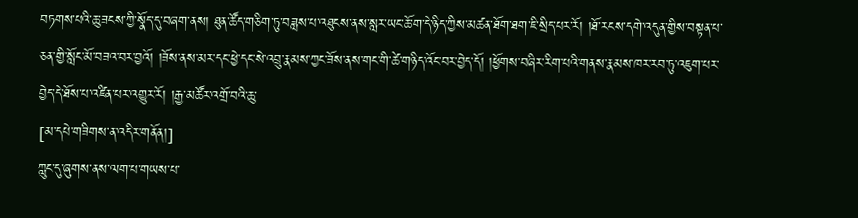བཏགས་པའི་ཆུ་ཟངས་ཀྱི་སྣོད་དུ་བཞག་ནས། ཐུན་ཚོད་གཅིག་ཏུ་བཟླས་པ་འཐུངས་ནས་སླར་ཡང་ཆོ་ག་དེ་ཉིད་ཀྱིས་མཚན་ཐོག་ཐག་ཇི་སྲིད་པར་རོ། །ཐོ་རངས་དགེ་འདུན་གྱིས་བསྟན་པ་ཅན་གྱི་སློང་མོ་བཟའ་བར་བྱའོ། །ཟོས་ནས་མར་དང་ཕྱེ་དང་སེ་འབྲུ་རྣམས་ཀྱང་ཟོས་ནས་གང་གི་ཚེ་གཉིད་འོང་བར་བྱེད་དོ། །ཕྱོགས་བཞིར་རིག་པའི་གནས་རྣམས་ཁར་རབ་ཏུ་འཇུག་པར་བྱེད་དེ་ཐོས་པ་འཛིན་པར་འགྱུར་རོ། །རྒྱ་མཚོར་འགྲོ་བའི་ཆུ་
[མ་དཔེ་གཟིགས་ན་འདིར་གནོན།]
ཀླུང་དུ་ཞུགས་ནས་ལག་པ་གཡས་པ་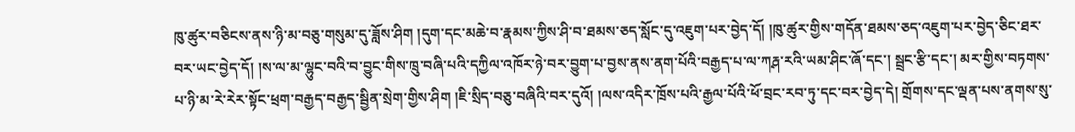ཁུ་ཚུར་བཅིངས་ནས་ཉི་མ་བཅུ་གསུམ་དུ་ཟློས་ཤིག །དུག་དང་མཆེ་བ་རྣམས་ཀྱིས་ཤི་བ་ཐམས་ཅད་སློང་དུ་འཇུག་པར་བྱེད་དོ། །ཁུ་ཚུར་གྱིས་གདོན་ཐམས་ཅད་འཇུག་པར་བྱེད་ཅིང་ཐར་བར་ཡང་བྱེད་དོ། །ས་ལ་མ་ལྷུང་བའི་བ་བྱུང་གིས་ཁྲུ་བཞི་པའི་དཀྱིལ་འཁོར་ཉེ་བར་བྱུག་པ་བྱས་ནས་ནག་པོའི་བརྒྱད་པ་ལ་ཀརྴ་རའི་ཡམ་ཤིང་ཞོ་དང་། སྦྲང་རྩི་དང་། མར་གྱིས་བཏགས་པ་ཉི་མ་རེ་རེར་སྟོང་ཕྲག་བརྒྱད་བརྒྱད་སྦྱིན་སྲེག་གྱིས་ཤིག །ཇི་སྲིད་བཅུ་བཞིའི་བར་དུའོ། །ལས་འདིར་ཁྲོས་པའི་རྒྱལ་པོའི་ཕོ་བྲང་རབ་ཏུ་དང་བར་བྱེད་དེ། གྲོགས་དང་ལྡན་པས་ནགས་སུ་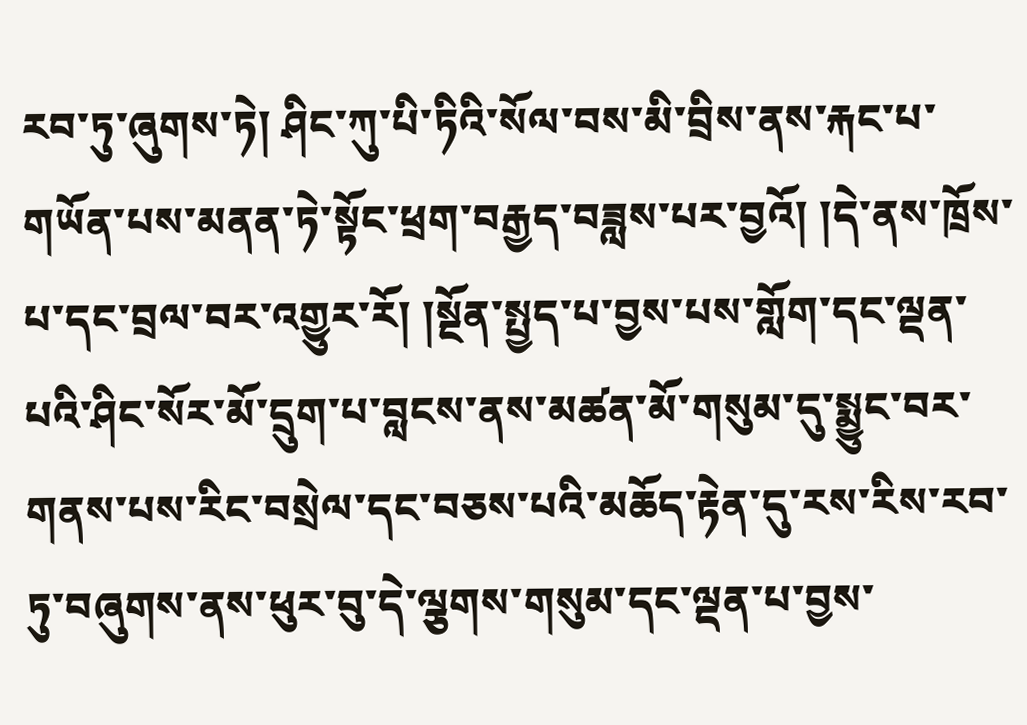རབ་ཏུ་ཞུགས་ཏེ། ཤིང་ཀུ་པི་ཏིའི་སོལ་བས་མི་བྲིས་ནས་རྐང་པ་གཡོན་པས་མནན་ཏེ་སྟོང་ཕྲག་བརྒྱད་བཟླས་པར་བྱའོ། །དེ་ནས་ཁྲོས་པ་དང་བྲལ་བར་འགྱུར་རོ། །སྔོན་སྤྱད་པ་བྱས་པས་གློག་དང་ལྡན་པའི་ཤིང་སོར་མོ་དྲུག་པ་བླངས་ནས་མཚན་མོ་གསུམ་དུ་སྨྱུང་བར་གནས་པས་རིང་བསྲེལ་དང་བཅས་པའི་མཆོད་རྟེན་དུ་རས་རིས་རབ་ཏུ་བཞུགས་ནས་ཕུར་བུ་དེ་ལྕགས་གསུམ་དང་ལྡན་པ་བྱས་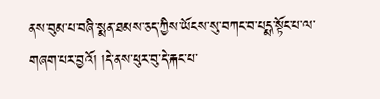ནས་བུམ་པ་བཞི་སྨན་ཐམས་ཅད་ཀྱིས་ཡོངས་སུ་བཀང་བ་པདྨ་སྟོང་པ་ལ་གཞག་པར་བྱའོ། །དེ་ནས་ཕུར་བུ་དེ་རྐང་པ་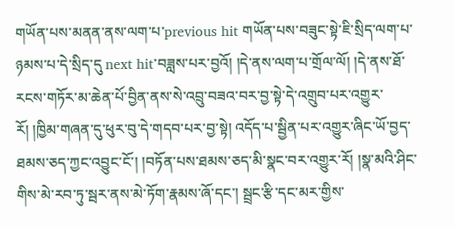གཡོན་པས་མནན་ནས་ལག་པ་previous hit གཡོན་པས་བཟུང་སྟེ་ཇི་སྲིད་ལག་པ་ཉམས་པ་དེ་སྲིད་དུ next hit་བཟླས་པར་བྱའོ། །དེ་ནས་ལག་པ་གྲོལ་ལོ། །དེ་ནས་ཐོ་རངས་གཏོར་མ་ཆེན་པོ་བྱིན་ནས་སེ་འབྲུ་བཟའ་བར་བྱ་སྟེ་དེ་འགྲུབ་པར་འགྱུར་རོ། །ཁྱིམ་གཞན་དུ་ཕུར་བུ་དེ་གདབ་པར་བྱ་སྟེ། འདོད་པ་སྦྱིན་པར་འགྱུར་ཞིང་ཡོ་བྱད་ཐམས་ཅད་ཀྱང་འབྱུང་ངོ་། །བཏོན་པས་ཐམས་ཅད་མི་སྣང་བར་འགྱུར་རོ། །སྣ་མའི་ཤིང་གིས་མེ་རབ་ཏུ་སྦར་ནས་མེ་ཏོག་རྣམས་ཞོ་དང་། སྦྲང་རྩི་དང་མར་གྱིས་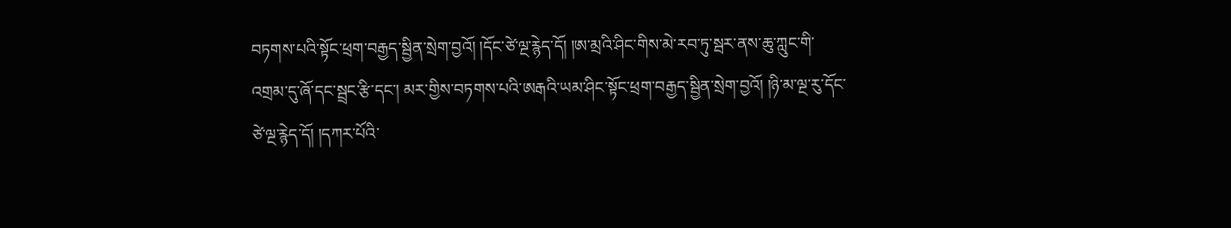བཏགས་པའི་སྟོང་ཕྲག་བརྒྱད་སྦྱིན་སྲེག་བྱའོ། །དོང་ཙེ་ལྔ་རྙེད་དོ། །ཨ་མྲའི་ཤིང་གིས་མེ་རབ་ཏུ་སྦར་ནས་ཆུ་ཀླུང་གི་འགྲམ་དུ་ཞོ་དང་སྦྲང་རྩི་དང་། མར་གྱིས་བཏགས་པའི་ཨརྒའི་ཡམ་ཤིང་སྟོང་ཕྲག་བརྒྱད་སྦྱིན་སྲེག་བྱའོ། །ཉི་མ་ལྔ་རུ་དོང་ཙེ་ལྔ་རྙེད་དོ། །དཀར་པོའི་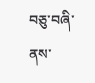བཅུ་བཞི་ནས་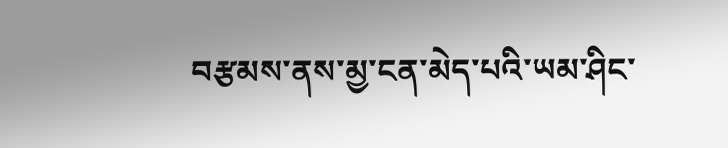བརྩམས་ནས་མྱ་ངན་མེད་པའི་ཡམ་ཤིང་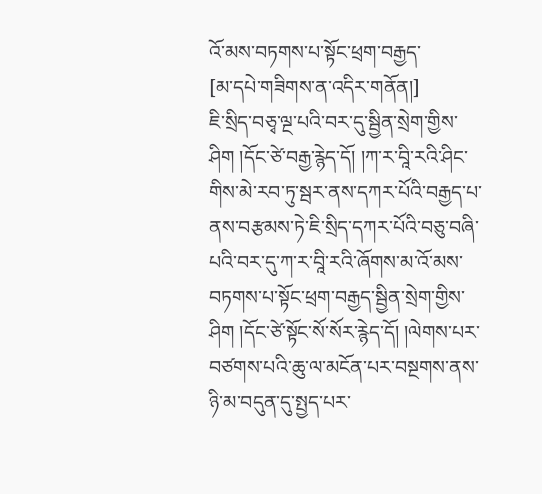འོ་མས་བཏགས་པ་སྟོང་ཕྲག་བརྒྱད་
[མ་དཔེ་གཟིགས་ན་འདིར་གནོན།]
ཇི་སྲིད་བཅྭ་ལྔ་པའི་བར་དུ་སྦྱིན་སྲེག་གྱིས་ཤིག །དོང་ཙེ་བརྒྱ་རྙེད་དོ། །ཀ་ར་བཱི་རའི་ཤིང་གིས་མེ་རབ་ཏུ་སྦར་ནས་དཀར་པོའི་བརྒྱད་པ་ནས་བརྩམས་ཏེ་ཇི་སྲིད་དཀར་པོའི་བཅུ་བཞི་པའི་བར་དུ་ཀ་ར་བཱི་རའི་ཞོགས་མ་འོ་མས་བཏགས་པ་སྟོང་ཕྲག་བརྒྱད་སྦྱིན་སྲེག་གྱིས་ཤིག །དོང་ཙེ་སྟོང་སོ་སོར་རྙེད་དོ། །ལེགས་པར་བཙགས་པའི་ཆུ་ལ་མངོན་པར་བསྔགས་ནས་ཉི་མ་བདུན་དུ་སྤྱད་པར་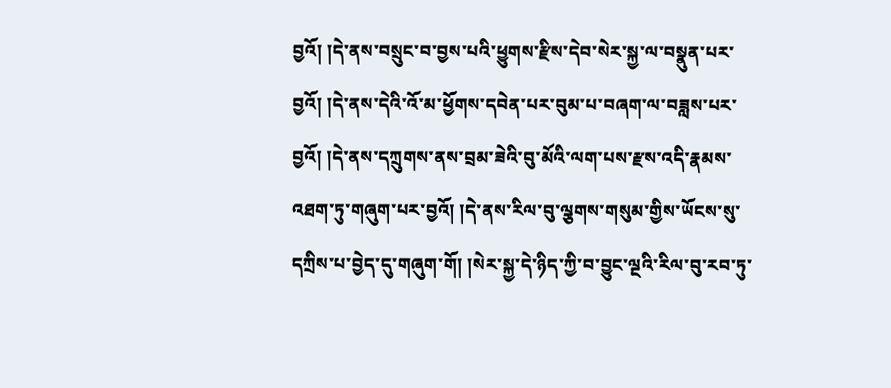བྱའོ། །དེ་ནས་བསྲུང་བ་བྱས་པའི་ཕྱུགས་རྫིས་དེབ་སེར་སྐྱ་ལ་བསྣུན་པར་བྱའོ། །དེ་ནས་དེའི་འོ་མ་ཕྱོགས་དབེན་པར་བུམ་པ་བཞག་ལ་བཟླས་པར་བྱའོ། །དེ་ནས་དཀྲུགས་ནས་བྲམ་ཟེའི་བུ་མོའི་ལག་པས་རྫས་འདི་རྣམས་འཐག་ཏུ་གཞུག་པར་བྱའོ། །དེ་ནས་རིལ་བུ་ལྕགས་གསུམ་གྱིས་ཡོངས་སུ་དཀྲིས་པ་བྱེད་དུ་གཞུག་གོ། །སེར་སྐྱ་དེ་ཉིད་ཀྱི་བ་བྱུང་ལྔའི་རིལ་བུ་རབ་ཏུ་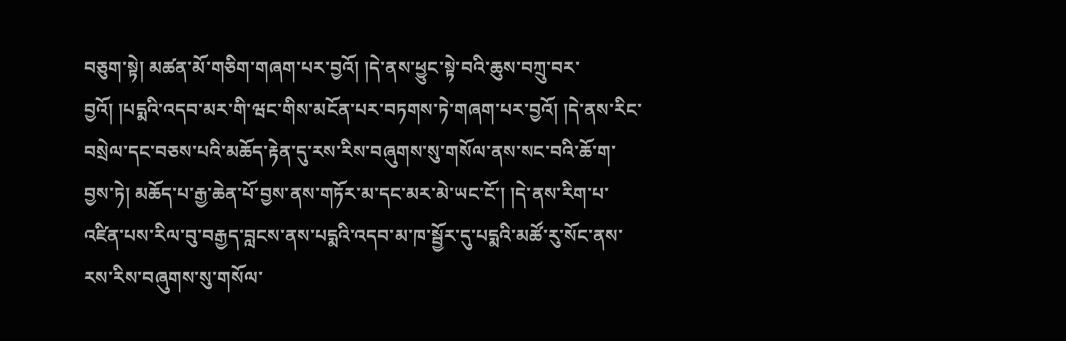བཅུག་སྟེ། མཚན་མོ་གཅིག་གཞག་པར་བྱའོ། །དེ་ནས་ཕྱུང་སྟེ་བའི་ཆུས་བཀྲུ་བར་བྱའོ། །པདྨའི་འདབ་མར་གི་ཝང་གིས་མངོན་པར་བཏགས་ཏེ་གཞག་པར་བྱའོ། །དེ་ནས་རིང་བསྲེལ་དང་བཅས་པའི་མཆོད་རྟེན་དུ་རས་རིས་བཞུགས་སུ་གསོལ་ནས་སང་བའི་ཆོ་ག་བྱས་ཏེ། མཆོད་པ་རྒྱ་ཆེན་པོ་བྱས་ནས་གཏོར་མ་དང་མར་མེ་ཡང་ངོ་། །དེ་ནས་རིག་པ་འཛིན་པས་རིལ་བུ་བརྒྱད་བླངས་ནས་པདྨའི་འདབ་མ་ཁ་སྦྱོར་དུ་པདྨའི་མཚོ་རུ་སོང་ནས་རས་རིས་བཞུགས་སུ་གསོལ་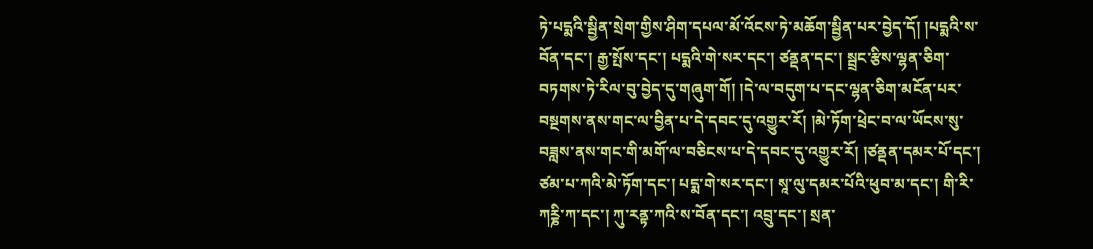ཏེ་པདྨའི་སྦྱིན་སྲེག་གྱིས་ཤིག་དཔལ་མོ་འོངས་ཏེ་མཆོག་སྦྱིན་པར་བྱེད་དོ། །པདྨའི་ས་བོན་དང་། རྒྱ་སྤོས་དང་། པདྨའི་གེ་སར་དང་། ཙནྡན་དང་། སྦྲང་རྩིས་ལྷན་ཅིག་བཏགས་ཏེ་རིལ་བུ་བྱེད་དུ་གཞུག་གོ། །དེ་ལ་བདུག་པ་དང་ལྷན་ཅིག་མངོན་པར་བསྔགས་ནས་གང་ལ་བྱིན་པ་དེ་དབང་དུ་འགྱུར་རོ། །མེ་ཏོག་ཕྲེང་བ་ལ་ཡོངས་སུ་བཟླས་ནས་གང་གི་མགོ་ལ་བཅིངས་པ་དེ་དབང་དུ་འགྱུར་རོ། །ཙནྡན་དམར་པོ་དང་། ཙམ་པ་ཀའི་མེ་ཏོག་དང་། པདྨ་གེ་སར་དང་། སཱ་ལུ་དམར་པོའི་ཕུབ་མ་དང་། གི་རི་ཀཪྞི་ཀ་དང་། ཀུ་རནྟ་ཀའི་ས་བོན་དང་། འབྲུ་དང་། སྲན་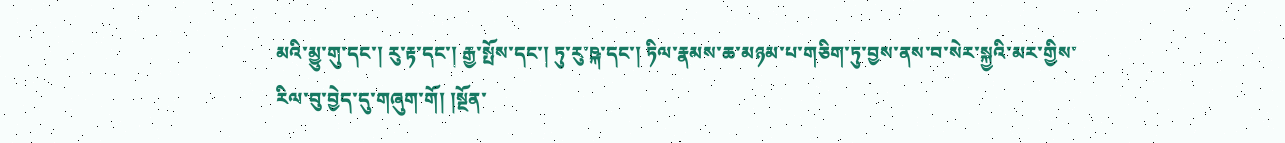མའི་མྱུ་གུ་དང་། རུ་རྟ་དང་། རྒྱ་སྤོས་དང་། ཏུ་རུ་ཥྐ་དང་། ཏིལ་རྣམས་ཆ་མཉམ་པ་གཅིག་ཏུ་བྱས་ནས་བ་སེར་སྐྱའི་མར་གྱིས་རིལ་བུ་བྱེད་དུ་གཞུག་གོ། །སྔོན་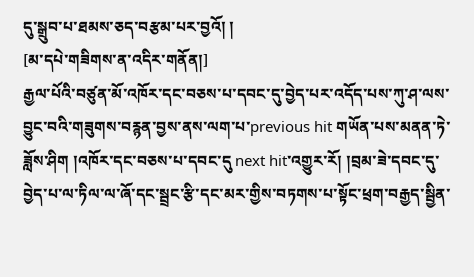དུ་སྒྲུབ་པ་ཐམས་ཅད་བརྩམ་པར་བྱའོ། །
[མ་དཔེ་གཟིགས་ན་འདིར་གནོན།]
རྒྱལ་པོའི་བཙུན་མོ་འཁོར་དང་བཅས་པ་དབང་དུ་བྱེད་པར་འདོད་པས་ཀུ་ཤ་ལས་བྱུང་བའི་གཟུགས་བརྙན་བྱས་ནས་ལག་པ་previous hit གཡོན་པས་མནན་ཏེ་ཟློས་ཤིག །འཁོར་དང་བཅས་པ་དབང་དུ next hit་འགྱུར་རོ། །བྲམ་ཟེ་དབང་དུ་བྱེད་པ་ལ་ཏིལ་ལ་ཞོ་དང་སྦྲང་རྩི་དང་མར་གྱིས་བཏགས་པ་སྟོང་ཕྲག་བརྒྱད་སྦྱིན་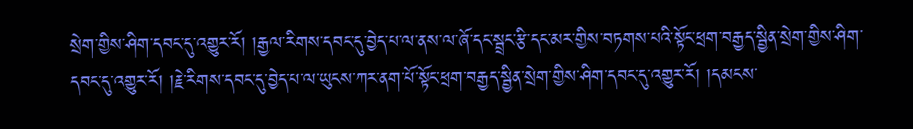སྲེག་གྱིས་ཤིག་དབང་དུ་འགྱུར་རོ། །རྒྱལ་རིགས་དབང་དུ་བྱེད་པ་ལ་ནས་ལ་ཞོ་དང་སྦྲང་རྩི་དང་མར་གྱིས་བཏགས་པའི་སྟོང་ཕྲག་བརྒྱད་སྦྱིན་སྲེག་གྱིས་ཤིག་དབང་དུ་འགྱུར་རོ། །རྗེ་རིགས་དབང་དུ་བྱེད་པ་ལ་ཡུངས་ཀར་ནག་པོ་སྟོང་ཕྲག་བརྒྱད་སྦྱིན་སྲེག་གྱིས་ཤིག་དབང་དུ་འགྱུར་རོ། །དམངས་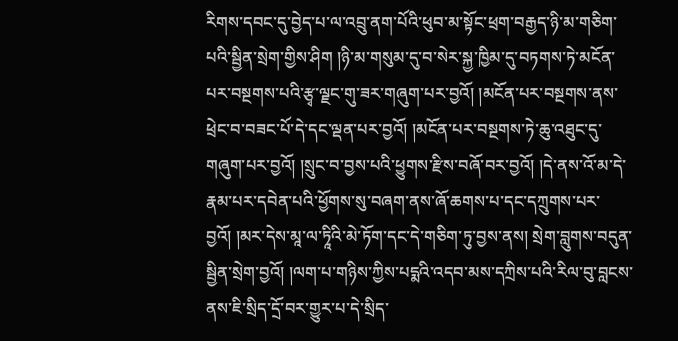རིགས་དབང་དུ་བྱེད་པ་ལ་འབྲུ་ནག་པོའི་ཕུབ་མ་སྟོང་ཕྲག་བརྒྱད་ཉི་མ་གཅིག་པའི་སྦྱིན་སྲེག་གྱིས་ཤིག །ཉི་མ་གསུམ་དུ་བ་སེར་སྐྱ་ཁྱིམ་དུ་བཏགས་ཏེ་མངོན་པར་བསྔགས་པའི་རྩྭ་ལྗང་གུ་ཟར་གཞུག་པར་བྱའོ། །མངོན་པར་བསྔགས་ནས་ཕྲེང་བ་བཟང་པོ་དེ་དང་ལྡན་པར་བྱའོ། །མངོན་པར་བསྔགས་ཏེ་ཆུ་འཐུང་དུ་གཞུག་པར་བྱའོ། །སྲུང་བ་བྱས་པའི་ཕྱུགས་རྫིས་བཞོ་བར་བྱའོ། །དེ་ནས་འོ་མ་དེ་རྣམ་པར་དབེན་པའི་ཕྱོགས་སུ་བཞག་ནས་ཞོ་ཆགས་པ་དང་དཀྲུགས་པར་བྱའོ། །མར་དེས་མཱ་ལ་ཏཱིའི་མེ་ཏོག་དང་དེ་གཅིག་ཏུ་བྱས་ནས། སྲེག་བླུགས་བདུན་སྦྱིན་སྲེག་བྱའོ། །ལག་པ་གཉིས་ཀྱིས་པདྨའི་འདབ་མས་དཀྲིས་པའི་རིལ་བུ་བླངས་ནས་ཇི་སྲིད་དྲོ་བར་གྱུར་པ་དེ་སྲིད་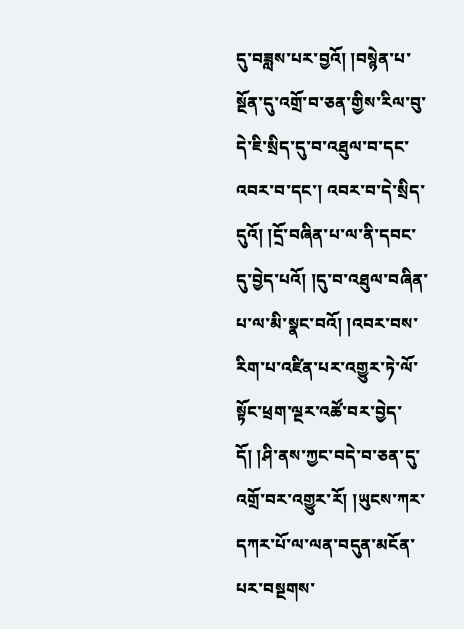དུ་བཟླས་པར་བྱའོ། །བསྙེན་པ་སྔོན་དུ་འགྲོ་བ་ཅན་གྱིས་རིལ་བུ་དེ་ཇི་སྲིད་དུ་བ་འཐུལ་བ་དང་འབར་བ་དང་། འབར་བ་དེ་སྲིད་དུའོ། །དྲོ་བཞིན་པ་ལ་ནི་དབང་དུ་བྱེད་པའོ། །དུ་བ་འཐུལ་བཞིན་པ་ལ་མི་སྣང་བའོ། །འབར་བས་རིག་པ་འཛིན་པར་འགྱུར་ཏེ་ལོ་སྟོང་ཕྲག་ལྔར་འཚོ་བར་བྱེད་དོ། །ཤི་ནས་ཀྱང་བདེ་བ་ཅན་དུ་འགྲོ་བར་འགྱུར་རོ། །ཡུངས་ཀར་དཀར་པོ་ལ་ལན་བདུན་མངོན་པར་བསྔགས་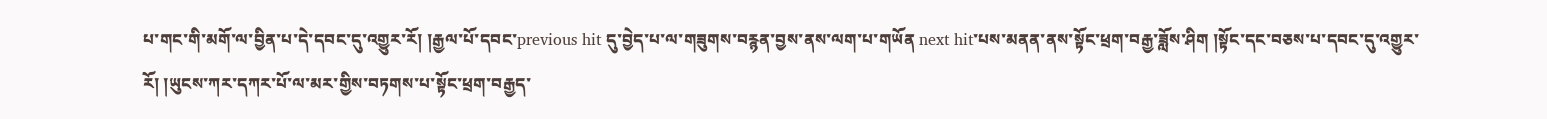པ་གང་གི་མགོ་ལ་བྱིན་པ་དེ་དབང་དུ་འགྱུར་རོ། །རྒྱལ་པོ་དབང་previous hit དུ་བྱེད་པ་ལ་གཟུགས་བརྙན་བྱས་ནས་ལག་པ་གཡོན next hit་པས་མནན་ནས་སྟོང་ཕྲག་བརྒྱ་ཟློས་ཤིག །སྟོང་དང་བཅས་པ་དབང་དུ་འགྱུར་རོ། །ཡུངས་ཀར་དཀར་པོ་ལ་མར་གྱིས་བཏགས་པ་སྟོང་ཕྲག་བརྒྱད་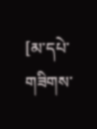[མ་དཔེ་གཟིགས་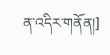ན་འདིར་གནོན།]